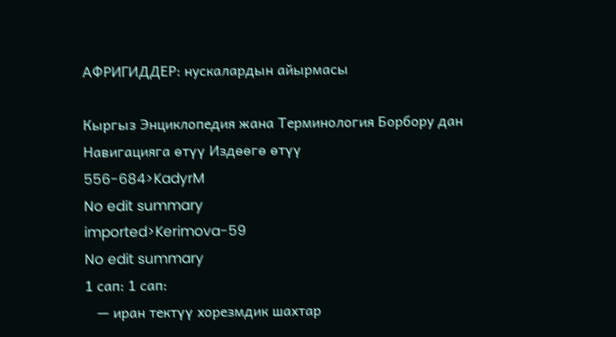АФРИГИДДЕР: нускалардын айырмасы

Кыргыз Энциклопедия жана Терминология Борбору дан
Навигацияга өтүү Издөөгө өтүү
556-684>KadyrM
No edit summary
imported>Kerimova-59
No edit summary
1 сап: 1 сап:
   — иран тектүү хорезмдик шахтар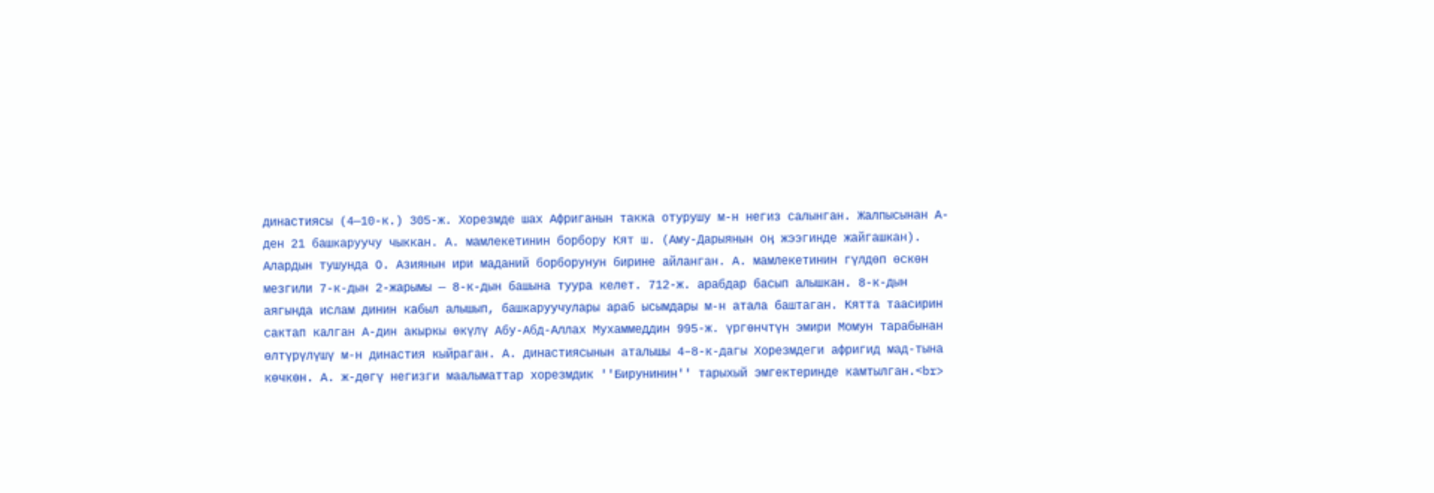династиясы (4—10-к.) 305-ж. Хорезмде шах Африганын такка отурушу м-н негиз салынган. Жалпысынан А-ден 21 башкаруучу чыккан. А. мамлекетинин борбору Кят ш. (Аму-Дарыянын оӊ жээгинде жайгашкан). Алардын тушунда О. Азиянын ири маданий борборунун бирине айланган. А. мамлекетинин гүлдөп өскөн мезгили 7-к-дын 2-жарымы — 8-к-дын башына туура келет. 712-ж. арабдар басып алышкан. 8-к-дын аягында ислам динин кабыл алышып, башкаруучулары араб ысымдары м-н атала баштаган. Кятта таасирин сактап калган А-дин акыркы өкүлү Абу-Абд-Аллах Мухаммеддин 995-ж. үргөнчтүн эмири Момун тарабынан өлтүрүлүшү м-н династия кыйраган. А. династиясынын аталышы 4‒8-к-дагы Хорезмдеги афригид мад-тына көчкөн. А. ж-дөгү негизги маалыматтар хорезмдик ''Бирунинин'' тарыхый эмгектеринде камтылган.<br>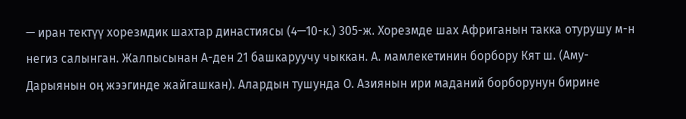— иран тектүү хорезмдик шахтар династиясы (4—10-к.) 305-ж. Хорезмде шах Африганын такка отурушу м-н негиз салынган. Жалпысынан А-ден 21 башкаруучу чыккан. А. мамлекетинин борбору Кят ш. (Аму-Дарыянын оӊ жээгинде жайгашкан). Алардын тушунда О. Азиянын ири маданий борборунун бирине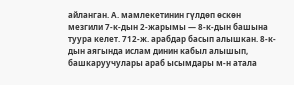айланган. А. мамлекетинин гүлдөп өскөн мезгили 7-к-дын 2-жарымы — 8-к-дын башына туура келет. 712-ж. арабдар басып алышкан. 8-к-дын аягында ислам динин кабыл алышып, башкаруучулары араб ысымдары м-н атала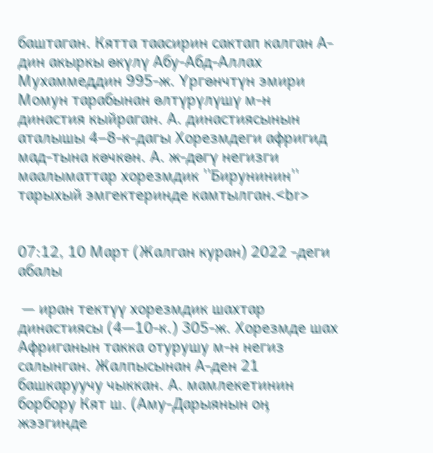баштаган. Кятта таасирин сактап калган А-дин акыркы өкүлү Абу-Абд-Аллах Мухаммеддин 995-ж. Үргөнчтүн эмири Момун тарабынан өлтүрүлүшү м-н династия кыйраган. А. династиясынын аталышы 4‒8-к-дагы Хорезмдеги афригид мад-тына көчкөн. А. ж-дөгү негизги маалыматтар хорезмдик ''Бирунинин'' тарыхый эмгектеринде камтылган.<br>


07:12, 10 Март (Жалган куран) 2022 -деги абалы

 — иран тектүү хорезмдик шахтар династиясы (4—10-к.) 305-ж. Хорезмде шах Африганын такка отурушу м-н негиз салынган. Жалпысынан А-ден 21 башкаруучу чыккан. А. мамлекетинин борбору Кят ш. (Аму-Дарыянын оӊ жээгинде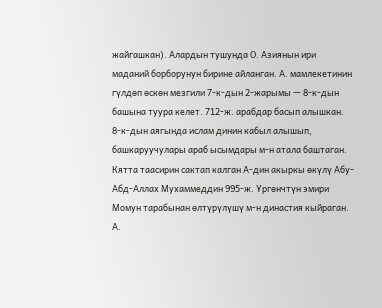жайгашкан). Алардын тушунда О. Азиянын ири маданий борборунун бирине айланган. А. мамлекетинин гүлдөп өскөн мезгили 7-к-дын 2-жарымы — 8-к-дын башына туура келет. 712-ж. арабдар басып алышкан. 8-к-дын аягында ислам динин кабыл алышып, башкаруучулары араб ысымдары м-н атала баштаган. Кятта таасирин сактап калган А-дин акыркы өкүлү Абу-Абд-Аллах Мухаммеддин 995-ж. Үргөнчтүн эмири Момун тарабынан өлтүрүлүшү м-н династия кыйраган. А.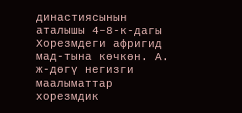династиясынын аталышы 4‒8-к-дагы Хорезмдеги афригид мад-тына көчкөн. А. ж-дөгү негизги маалыматтар хорезмдик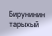Бирунинин тарыхый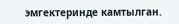эмгектеринде камтылган.